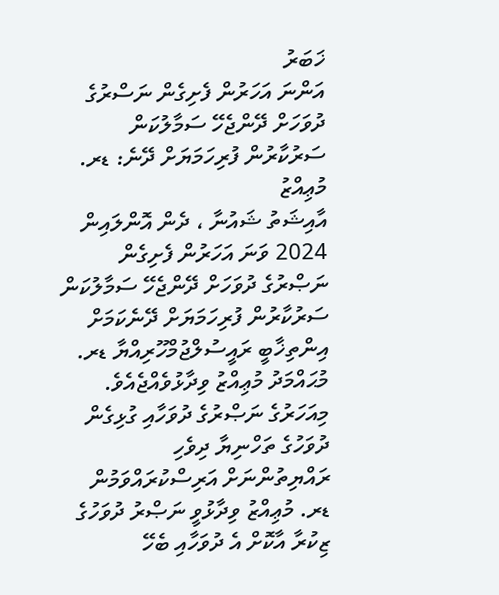ޚަބަރު
އަންނަ އަހަރުން ފެށިގެން ނަސްރުގެ ދުވަހަށް ދޭންޖެހޭ ސަމާލުކަން ސަރުކާރުން ފުރިހަމަޔަށް ދޭނެ: ޑރ. މުޢިއްޒު
އާއިޝަތު ޝައުނާ ، ދެން އޮންލައިން
2024 ވަނަ އަހަރުން ފެށިގެން ނަޞްރުގެ ދުވަހަށް ދޭންޖެހޭ ސަމާލުކަން ސަރުކާރުން ފުރިހަމަޔަށް ދޭނެކަމަށް އިންތިޚާބީ ރައީސުލްޖުމްހޫރިއްޔާ ޑރ. މުޙައްމަދު މުޢިއްޒު ވިދާޅުވެއްޖެއެވެ.
މިއަހަރުގެ ނަޞްރުގެ ދުވަހާއި ގުޅިގެން ދުވަހުގެ ތަހްނިޔާ ދިވެހި ރައްޔިތުންނަށް އަރިސްކުރައްވަމުން ޑރ. މުޢިއްޒު ވިދާޅުވީ ނަޞްރު ދުވަހުގެ ޒިކުރާ އާކޮށް އެ ދުވަހާއި ބެހޭ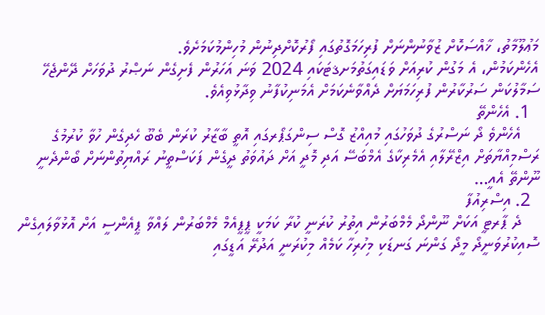މަޢުލޫމާތު، ޚާއްސަކޮށް ޒުވާނުންނަށް ފުރިހަމަގޮތުގައި ފޯރުކޮށްދިނުން މުހިންމުކަމަށެވެ.
އެހެންކަމުން، އެ މަގުން ކުރިއަށް ވަޑައިގަތުމަށޤޓަކައި 2024 ވަނަ އަހަރުން ފެށިގެން ނަޞްރު ދުވަހަށް ދޭންޖެހޭ ސަމާލުކަން ސަރުކާރުން ފުރިހަމަޔަށް ދެއްވާނެކަމަށް އެމަނިކުފާނު ވިދާޅުވިއެވެ.
  1. އެހެންތޭ
    އެހެންވެ ދޯ ނަސްރުގެ ދުވަހުގައި މުއިއްޒު ގޮސް ސިންގަޕޯރގައި އޮތީ ބާޒާރު ކުރަން ބެބޫ ހެދިގެން ހުވާ ކުރުމުގެ ރަސްމިއްޔާތަށް އިޒްރޭލާއި އެމެރިކާގެ އެމްބަސޭ އަދި މޮދީ އަށް ދައުވަތު ދީގެން ފަކަސްތީނު ރައްޔިތުންނަށް ބޯންދެނީ ނޫންތޭ އެއީ…
  2. އިސްރިއުފާ
    ދެ ޕާރޓީ އަކަށް ނޫންދޯ މެމްބަރުން އިތުރު ކުރަނީ ކުރާ ކަމަކީ ޕީޕީއެމް މެމްބަރުން ލައްވާ ޕީއެންސީ އަށް އޮޅުވާލައިގެން ސޮއިކުރުވަނީދޯ މީދޯ ގަންނަ ގަނޑަކި މިހުރިހާ ކަމެއް މިކުރަނީ އަދުރޭ އަޑީގައި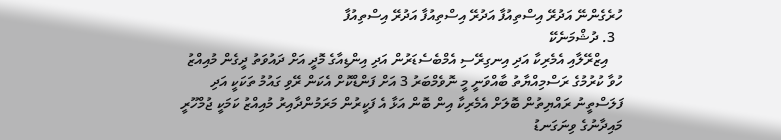ހުރެގެންނޭ އަދުރޭ އިސްތިއުފާ އަދުރޭ އިސްތިއުފާ އަދުރޭ އިސްތިއުފާ
  3. ދުޝްމަނެކޭ
    އިޒްރޭލާއި އެމެރިކާ އަދި އިނގިރޭސި އެމްބެސެޑަރުން އަދި އިންޑިއާގެ މޮދީ އަށް ދައުވަތު ދީގެން މުއިއްޒު ހުވާ ކުރުމުގެ ރަސްމިއްޔާތު ބާއްވަނީ މީ ނޮވެމްބަރު 3 އަށް ފަންޑްކޮށް އެކަން ރޭވި ގައުމު ތަކަކީ އަދި ފަލަސްތީނު ރައްޔިތުން ބޮލަށް އެމެރިކާ އިން ބޮން އަޅާ އެ ފަކީރުން މަރަމުންދާއިރު މުއިއްޒު ކަމަކީ ޖުމްހޫރީ މައިދާނުގެ ވިނަގަނޑު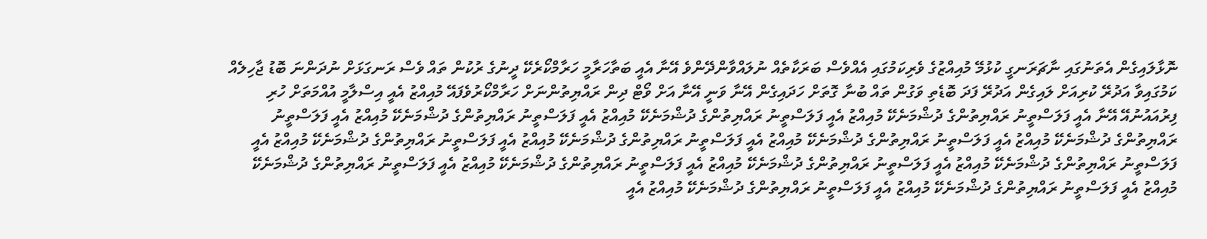ނޮޅާލައިގެން އެތަނުގައި ނާޗަރަނގީ ކުޅުމޭ މުއިއްޒުގެ ވެރިކަމުގައި އެއްވެސް ބަރަކާތެއް ނުލައްވާންދޭންވެ އޭނާ އެއީ ބަތާހަރާމީ ހަރާމްކޯރެކޭ ދީނުގެ ރުކުން ތައް ވެސް ރަނގަޅަށް ނުދަންނަ ބޮޑު ޖާހިލެއް ކަމުގައިވާ އަދުރޭ ކުރިއަށް ލައިގެން އަދުރޭ ފަދަ ބޮޑެތި ވަގުން ތައް ބުނާ ގޮތަށް ހަދައިގެން އޭނާ ވަނީ އޭނާ އަށް ވޯޓް ދިން ރައްޔިތުންނަށް ހަރާމްކޯރުވެފައޭ މުއިއްޒު އެއީ އިސްލާމީ އުއްމަތަށް ހުރި ފިރުއައުނުއޭ އޭނާ އެއީ ފަލަސްތީނު ރައްޔިތުންގެ ދުޝްމަނެކޭ މުއިއްޒު އެއީ ފަލަސްތީނު ރައްޔިތުންގެ ދުޝްމަނެކޭ މުއިއްޒު އެއީ ފަލަސްތީނު ރައްޔިތުންގެ ދުޝްމަނެކޭ މުއިއްޒު އެއީ ފަލަސްތީނު ރައްޔިތުންގެ ދުޝްމަނެކޭ މުއިއްޒު އެއީ ފަލަސްތީނު ރައްޔިތުންގެ ދުޝްމަނެކޭ މުއިއްޒު އެއީ ފަލަސްތީނު ރައްޔިތުންގެ ދުޝްމަނެކޭ މުއިއްޒު އެއީ ފަލަސްތީނު ރައްޔިތުންގެ ދުޝްމަނެކޭ މުއިއްޒު އެއީ ފަލަސްތީނު ރައްޔިތުންގެ ދުޝްމަނެކޭ މުއިއްޒު އެއީ ފަލަސްތީނު ރައްޔިތުންގެ ދުޝްމަނެކޭ މުއިއްޒު އެއީ ފަލަސްތީނު ރައްޔިތުންގެ ދުޝްމަނެކޭ މުއިއްޒު އެއީ ފަލަސްތީނު ރައްޔިތުންގެ ދުޝްމަނެކޭ މުއިއްޒު އެއީ ފަލަސްތީނު ރައްޔިތުންގެ ދުޝްމަނެކޭ މުއިއްޒު އެއީ ފަލަސްތީނު ރައްޔިތުންގެ ދުޝްމަނެކޭ މުއިއްޒު އެއީ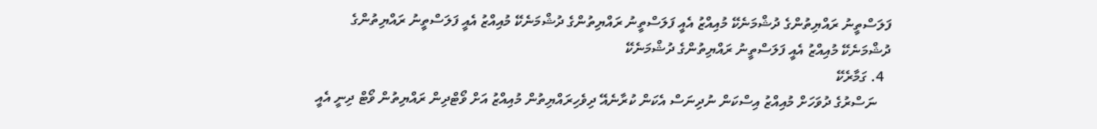ފަލަސްތީނު ރައްޔިތުންގެ ދުޝްމަނެކޭ މުއިއްޒު އެއީ ފަލަސްތީނު ރައްޔިތުންގެ ދުޝްމަނެކޭ މުއިއްޒު އެއީ ފަލަސްތީނު ރައްޔިތުންގެ ދުޝްމަނެކޭ މުއިއްޒު އެއީ ފަލަސްތީނު ރައްޔިތުންގެ ދުޝްމަނެކޭ
  4. ގަމާރެކޭ
    ނަސްރުގެ ދުވަހަށް މުއިއްޒު އިސްކަން ނުދިނަސް އެކަން ކުރާނެއޭ ދިވެހިރައްޔިތުން މުއިއްޒު އަށް ވޯޓްދިން ރައްޔިތުން ވޯޓް ދިނީ އެއީ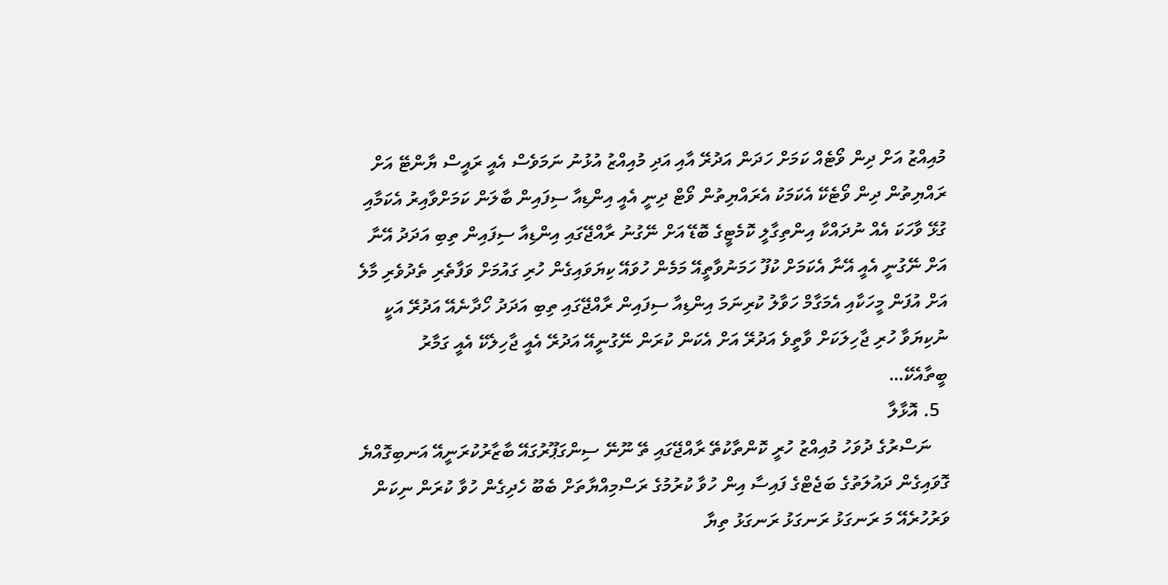މުއިއްޒު އަށް ދިން ވޯޓެއް ކަމަށް ހަދަން އަދުރޭ އާއި އަދި މުއިއްޒު އުޅުނު ނަމަވެސް އެއީ ރައީސް ޔާންޓޭ އަށް ރައްޔިތުން ދިން ވޯޓެކޭ އެކަމަކު އެރައްޔިތުން ވޯޓް ދިނީ އެއީ އިންޑިއާ ސިފައިން ބާލަން ކަމަށްވާއިރު އެކަމާއި ގުޅޭ ވާހަކަ އެއް ނުދައްކާ އިންތިގާލީ ކޮމެޓީގެ ބޮޑޭ އަށް ނޭގުނު ރާއްޖޭގައި އިންޑިއާ ސިފައިން ތިބި އަދަދު އޭނާ އަށް ނޭގުނީ އެއީ އޭނާ އެކަމަށް ކުފޫ ހަމަނުވާތީއޭ މަމެން ހުވައޭ ކިޔަވައިގެން ހުރި ގައުމަށް ވަފާތެރި ތެދުވެރި މާލެ އަށް އުފަން މީހަކާއި އެމަގާމް ހަވާލު ކުރިނަމަ އިންޑިއާ ސިފައިން ރާއްޖޭގައި ތިބި އަދަދު ހޯދާނެއޭ އަދުރޭ އަކީ ނުކިޔަވާ ހުރި ޖާހިލަކަށް ވާތީވެ އަދުރޭ އަށް އެކަން ކުރަން ނޭގުނީއޭ އަދުރޭ އެއީ ޖާހިލެކޭ އެއީ ގަމާރު ބީތާއެކޭ…
  5. އޮޅާލާ
    ނަސްރުގެ ދުވަހު މުއިއްޒު ހުރީ ކޮންތާކުތޭ ރާއްޖޭގައި ތޭ ނޫނޭ ސިންގަޕޫރުގައޭ ބާޒާރުކުރަނީއޭ އަނބިގޮއްޔެ ގޮވައިގެން ދައުލަތުގެ ބަޖެޓްގެ ފައިސާ އިން ހުވާ ކުރުމުގެ ރަސްމިއްޔާތަށް ބެބޫ ހެދިގެން ހުވާ ކުރަން ނިކަން ވަރުހުރެއޭ މަ ރަނގަޅު ރަނގަޅު ރަނގަޅު ތިޔާ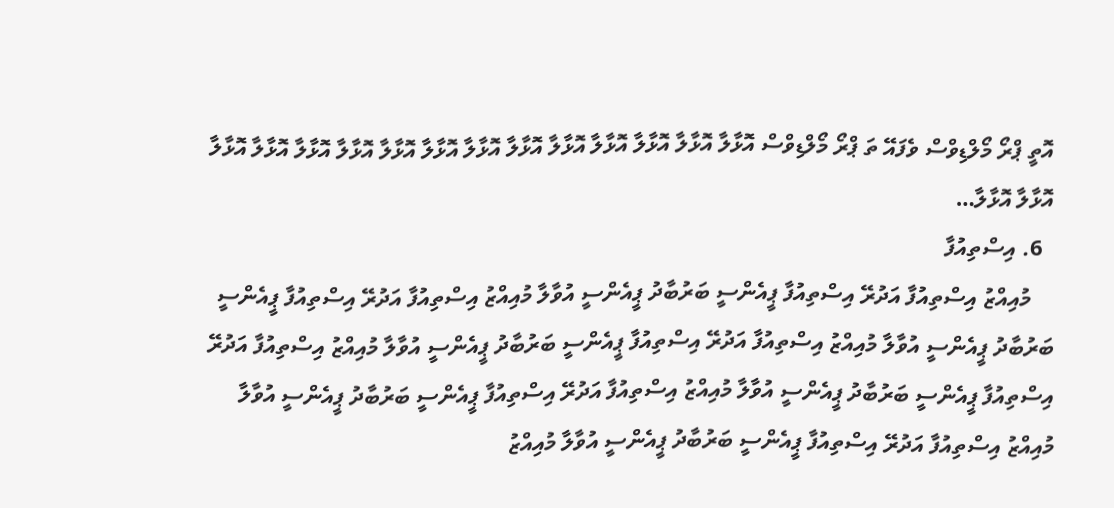އޮތީ ޕްރޯ މޯލްޑިވްސް ވެފައޭ ތަ ޕްރޯ މޯލްޑިވްސް އޮޅާލާ އޮޅާލާ އޮޅާލާ އޮޅާލާ އޮޅާލާ އޮޅާލާ އޮޅާލާ އޮޅާލާ އޮޅާލާ އޮޅާލާ އޮޅާލާ އޮޅާލާ އޮޅާލާ އޮޅާލާ އޮޅާލާ…
  6. އިސްތިއުފާ
    މުއިއްޒު އިސްތިއުފާ އަދުރޭ އިސްތިއުފާ ޕީއެންސީ ބަރުބާދު ޕީއެންސީ އުވާލާ މުއިއްޒު އިސްތިއުފާ އަދުރޭ އިސްތިއުފާ ޕީއެންސީ ބަރުބާދު ޕީއެންސީ އުވާލާ މުއިއްޒު އިސްތިއުފާ އަދުރޭ އިސްތިއުފާ ޕީއެންސީ ބަރުބާދު ޕީއެންސީ އުވާލާ މުއިއްޒު އިސްތިއުފާ އަދުރޭ އިސްތިއުފާ ޕީއެންސީ ބަރުބާދު ޕީއެންސީ އުވާލާ މުއިއްޒު އިސްތިއުފާ އަދުރޭ އިސްތިއުފާ ޕީއެންސީ ބަރުބާދު ޕީއެންސީ އުވާލާ މުއިއްޒު އިސްތިއުފާ އަދުރޭ އިސްތިއުފާ ޕީއެންސީ ބަރުބާދު ޕީއެންސީ އުވާލާ މުއިއްޒު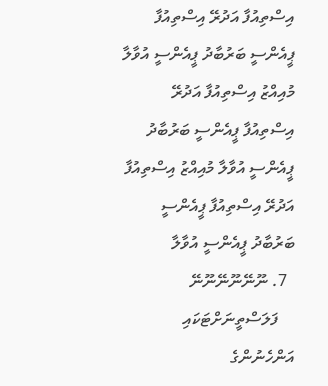އިސްތިއުފާ އަދުރޭ އިސްތިއުފާ ޕީއެންސީ ބަރުބާދު ޕީއެންސީ އުވާލާ މުއިއްޒު އިސްތިއުފާ އަދުރޭ އިސްތިއުފާ ޕީއެންސީ ބަރުބާދު ޕީއެންސީ އުވާލާ މުއިއްޒު އިސްތިއުފާ އަދުރޭ އިސްތިއުފާ ޕީއެންސީ ބަރުބާދު ޕީއެންސީ އުވާލާ
  7. ނޫނޭނޫނޭނޫނޭ
    ފަލަސްތީނަށްޓަކައި އަންހެނުންގެ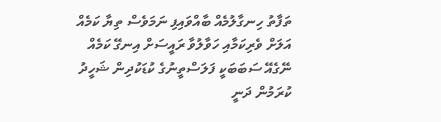ތަފާތު ހިނގާލުމެއް ބާއްވައިފި ނަމަވެސް ތިޔާ ކަމެއް އަލަށް ވެރިކަމާއި ހަވާލުވާ ރައީސަށް އިނގޭ ކަމެއް ނޭގެއޭ ސަބަބަކީ ފަލަސްތީނުގެ ކުޑަކުދިން ޝަހީދު ކުރަމުން ދަނީ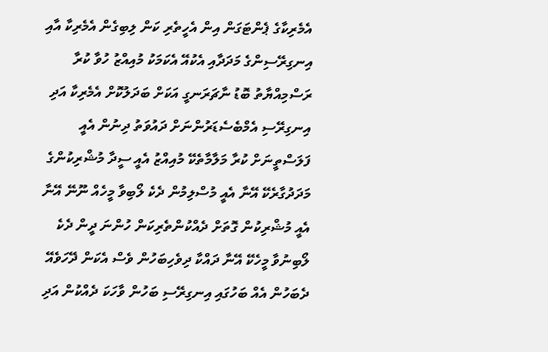އެމެރިކާގެ ޕެންޓަގަން އިން އެހީތެރި ކަން ލިބިގެން އެމެރިކާ އާއި އިނގިރޭސިންގެ މަދަދާއި އެކުއޭ އެކަމަކު މުއިއްޒު ހުވާ ކުރާ ރަސްމިއްޔާތު ބޮޑު ނާޗަރަނގީ އަކަށް ބަދަލުކޮށް އެމެރިކާ އަދި އިނގިރޭސި އެމްބެސެޑަރުންނަށް ދައުވަތު ދިނުން އެއީ ފަލަސްތީނަށް ކުރާ މަލާމާތެކޭ މުއިއްޒު އެއީ ސީދާ މުޝްރިކުންގެ މަދަދުގާރެކޭ އޭނާ އެއީ މުސްލިމުން ދެކެ ލޯބިވާ މީހެއް ނޫނޭ އޭނާ އެއީ މުޝްރިކުން ގޮތަށް ދެއްކުންތެރިކަން ހުންނަ ދީން ދެކެ ލޯބިނުވާ މީހެކޭ އޭނާ ދައްކާ ދިވެހިބަހުން ވެސް އެކަން ދޭހަވެއޭ ދެބަހުން އެއް ބަހުގައި އިނގިރޭސި ބަހުން ވާހަކަ ދެއްކުން އަދި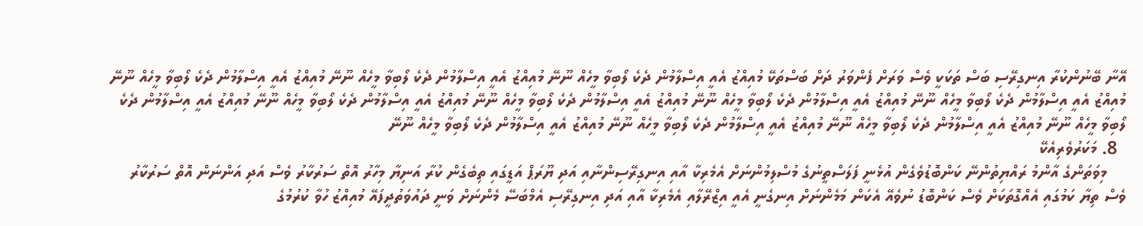އޭނާ ބޭނުންކުރާ އިނގިރޭސި ބަސް ތަކަކީ ވެސް ވަރަށް ފެންވަރު ދަށް ބަސްތަކޭ މުއިއްޒު އެއީ އިސްލާމުން ދެކެ ލޯބިވާ މީހެއް ނޫނޭ މުއިއްޒު އެއީ އިސްލާމުން ދެކެ ލޯބިވާ މީހެއް ނޫނޭ މުއިއްޒު އެއީ އިސްލާމުން ދެކެ ލޯބިވާ މީހެއް ނޫނޭ މުއިއްޒު އެއީ އިސްލާމުން ދެކެ ލޯބިވާ މީހެއް ނޫނޭ މުއިއްޒު އެއީ އިސްލާމުން ދެކެ ލޯބިވާ މީހެއް ނޫނޭ މުއިއްޒު އެއީ އިސްލާމުން ދެކެ ލޯބިވާ މީހެއް ނޫނޭ މުއިއްޒު އެއީ އިސްލާމުން ދެކެ ލޯބިވާ މީހެއް ނޫނޭ މުއިއްޒު އެއީ އިސްލާމުން ދެކެ ލޯބިވާ މީހެއް ނޫނޭ މުއިއްޒު އެއީ އިސްލާމުން ދެކެ ލޯބިވާ މީހެއް ނޫނޭ މުއިއްޒު އެއީ އިސްލާމުން ދެކެ ލޯބިވާ މީހެއް ނޫނޭ މުއިއްޒު އެއީ އިސްލާމުން ދެކެ ލޯބިވާ މީހެއް ނޫނޭ
  8. މަކަރުވެރިއެކޭ
    މިވަތަންގެ އާންމު ރައްޔިތުންނޭ ކަންބޮޑުވެގެން އުޅެނީ ފަލަސްތީނުގެ މުސްލިމުންނަށް އެމެރިކާ އާއި އިނގިރޭސިންނާއި އަދި ޔޫރަޕް އަޑީގައި ތިބެގެން ކުރާ އަނިޔާ މިހާރު އޮތް ސަރުކާރު ވެސް އަދި އަންނަން އޮތް ސަރުކާރު ވެސް ތިޔާ ކަމުގައި އެއްގޮތަކަށް ވެސް ކަންބޮޑު ނުވެއޭ އެކަން މަމެންނަށް އިނގެނީ އެއީ އިޒްރޭލާއި އެމެރިކާ އާއި އަދި އިނގިރޭސި އެމްބަސޭ މެންނަށް ވަނީ ދައުވަތުދީފައޭ މުއިއްޒު ހުވާ ކުރުމުގެ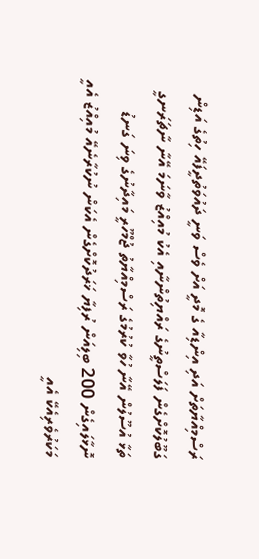ރަސްމިއްޔާތަށް އަދި އިންޑިއާ ގެ މޮދީ އަށް ވެސް ވަނީ ދައުވަތުދީފައޭ ހިތުގެ އަޑިން ގަބޫލުކޮށްގެން ފަލަސްތީނުގެ ރައްޔިތުންނާއި އެކު މުއިއްޒު ވާނަމަ އޭނާ ނާޗަރަނގީ ތަޅާ އުސޫލުން އޭނާ ހުވާ ކުރުމުގެ ރަސްމިއްޔާތު ޖުމްހޫރީ މައިދާނުގެ ވިނަ ގަނޑު ނޮޅާލައިގެން 200 ބިލިއަން ރުފިޔާ ޚަރަދުކޮށްގެން އެކަން ނުކުރާނެއޭ މުއިއްޒު އެއީ މަކަރުވެރިއެކޭ އެއީ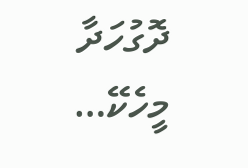ދޮގުހަދާ މީހެކޭ…